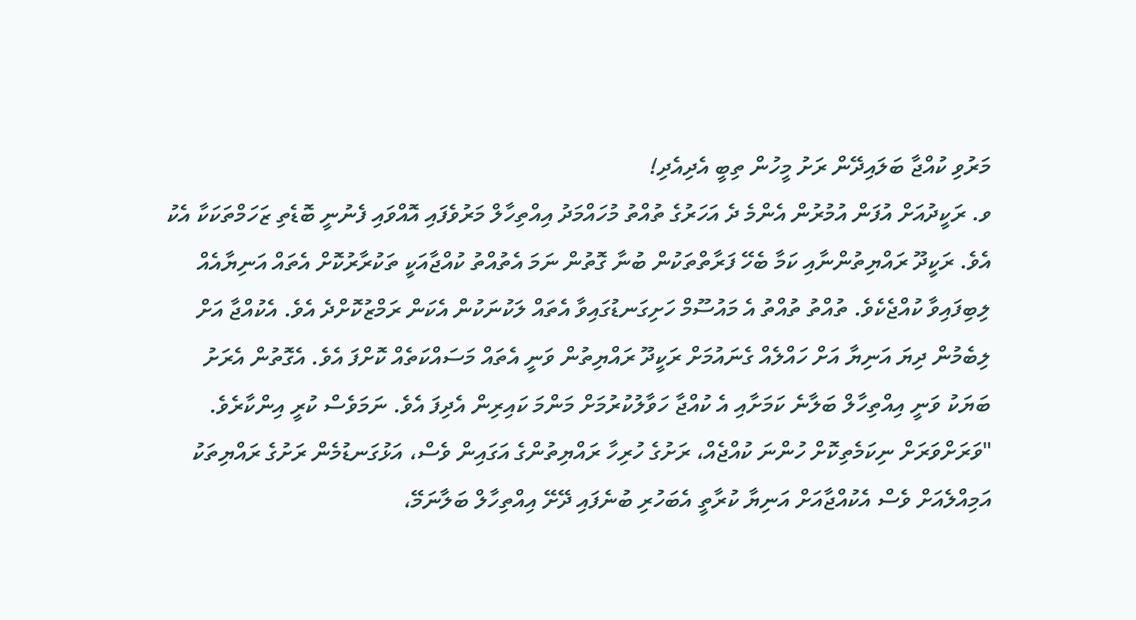މަރުވި ކުއްޖާ ބަލައިދޭން ރަށު މީހުން ތިބީ އެދިއެދި!
ވ. ރަކީދުއަށް އުފަން އުމުރުން އެންމެ ދެ އަހަރުގެ ތުއްތު މުހައްމަދު އިއްތިހާލް މަރުވެފައި އޮއްވައި ފެނުނީ ބޮޑެތި ޒަހަމްތަކަކާ އެކު އެވެ. ރަކީދޫ ރައްޔިތުންނާއި ކަމާ ބެހޭ ފަރާތްތަކުން ބުނާ ގޮތުން ނަމަ އެތުއްތު ކުއްޖާއަކީ ތަކުރާރުކޮށް އެތައް އަނިޔާއެއް ލިބިފައިވާ ކުއްޖެކެވެ. ތުއްތު ތުއްތު އެ މައުސޫމް ހަށިގަނޑުގައިވާ އެތައް ލަކުނަކުން އެކަން ރަމްޒުކޮށްދެ އެވެ. އެކުއްޖާ އަށް ލިބެމުން ދިޔަ އަނިޔާ އަށް ހައްލެއް ގެނައުމަށް ރަކީދޫ ރައްޔިތުން ވަނީ އެތައް މަސައްކަތެއް ކޮށްފަ އެވެ. އެގޮތުން އެރަށު ބަޔަކު ވަނީ އިއްތިހާލް ބަލާނެ ކަމަށާއި އެ ކުއްޖާ ހަވާލުކުރުމަށް މަންމަ ކައިރިން އެދިފަ އެވެ. ނަމަވެސް ކުރީ އިންކާރެވެ.
"ވަރަށްވަރަށް ނިކަމެތިކޮށް ހުންނަ ކުއްޖެއް، ރަށުގެ ހުރިހާ ރައްޔިތުންގެ އަގައިން ވެސް، އަޅުގަނޑުމެން ރަށުގެ ރައްޔިތަކު އަމިއްލެއަށް ވެސް އެކުއްޖާއަށް އަނިޔާ ކުރާތީ އެބަހުރި ބުނެފައި ދޭށޭ އިއްތިހާލް ބަލާނަމޭ،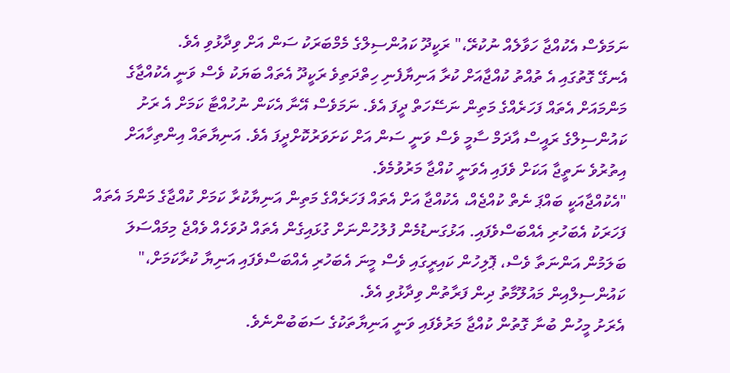ނަމަވެސް އެކުއްޖާ ހަވާލެއް ނުކުރޭ،" ރަކީދޫ ކައުންސިލްގެ މެމްބަރަކު ސަން އަށް ވިދާޅުވި އެވެ.
އެނގޭ ގޮތުގައި އެ ތުއްތު ކުއްޖާއަށް ކުރާ އަނިޔާފެނި ހިތްދަތިވެ ރަކީދޫ އެތައް ބަޔަކު ވެސް ވަނީ އެކުއްޖާގެ މަންމައަށް އެތައް ފަހަރެއްގެ މަތިން ނަސޭހަތް ދީފަ އެވެ. ނަމަވެސް އޭނާ އެކަން ނުހުއްޓާ ކަމަށް އެ ރަށު ކައުންސިލްގެ ރައީސް އާދަމް ސާމީ ވެސް ވަނީ ސަން އަށް ކަށަވަރުކޮށްދީފަ އެވެ. އަނިޔާތައް އިންތިހާއަށް އިތުރުވެ ނަތީޖާ އަކަށް ވެފައި އެވަނީ ކުއްޖާ މަރުވުމެވެ.
"އެކުއްޖާއަކީ ބައްޕަ ނެތް ކުއްޖެއް، އެކުއްޖާ އަށް އެތައް ފަހަރެއްގެ މަތިން އަނިޔާކުރާ ކަމަށް ކުއްޖާގެ މަންމަ އެތައް ފަހަރަކު އެބަހުރި އެއްބަސްވެފައި. އަޅުގަނޑުމެން ފުލުހުންނަށް ގުޅައިގެން އެތައް ދުވަހެއް ވެއްޖެ މިމައްސަލަ ބަލަމުން އަންނަތާ ވެސް، ޕޮލިހުން ކައިރީގައި ވެސް މީނަ އެބަހުރި އެއްބަސްވެފައި އަނިޔާ ކުރާކަމަށް،" ކައުންސިލްއިން މައުލޫމާތު ދިން ފަރާތުން ވިދާޅުވި އެވެ.
އެރަށު މީހުން ބުނާ ގޮތުން ކުއްޖާ މަރުވެފައި ވަނީ އަނިޔާތަކުގެ ސަބަބުންނެވެ.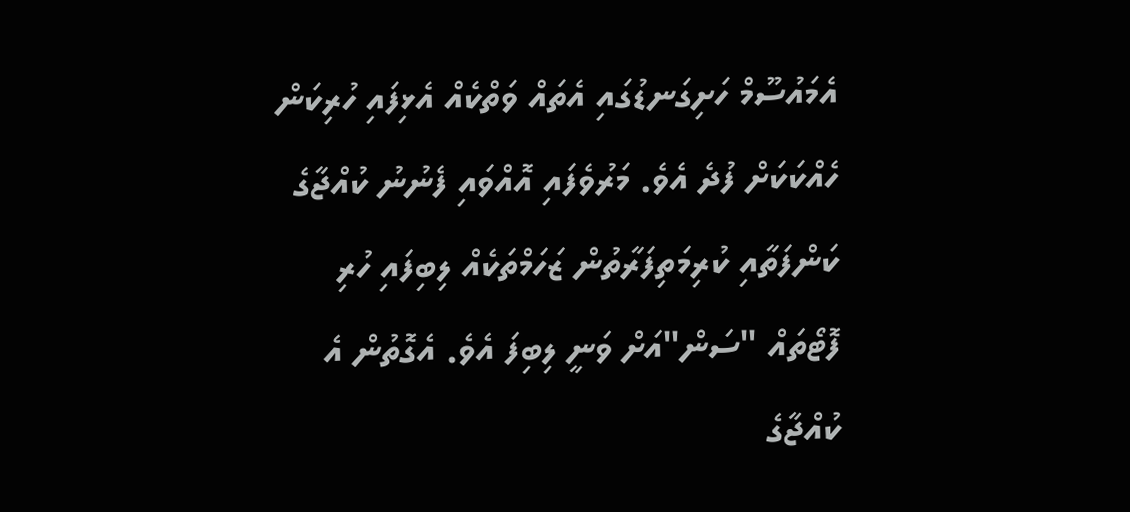އެމައުސޫމް ހަށިގަނޑުގައި އެތައް ވަތްކެއް އެޅިފައި ހުރިކަން ހެއްކަކަށް ފުދެ އެވެ. މަރުވެފައި އޮއްވައި ފެނުނު ކުއްޖާގެ ކަންފަތާއި ކުރިމަތިފަރާތުން ޒަހަމްތަކެއް ލިބިފައި ހުރި ފޮޓޯތައް "ސަން"އަށް ވަނީ ލިބިފަ އެވެ. އެގޮތުން އެ ކުއްޖާގެ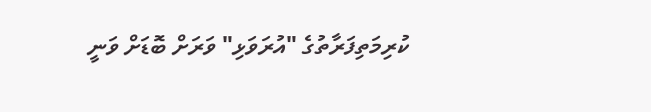ކުރިމަތިފަރާތުގެ "އުރަވަޅި" ވަރަށް ބޮޑަށް ވަނީ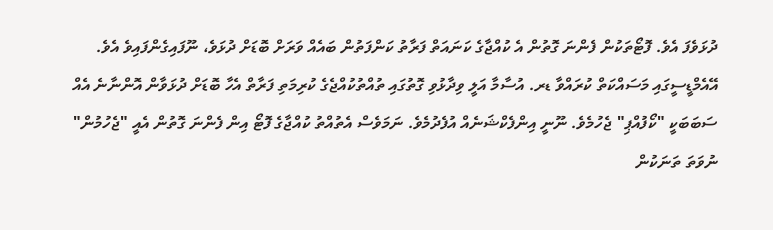ދުޅަވެފަ އެވެ. ފޮޓޯތަކުން ފެންނަ ގޮތުން އެ ކުއްޖާގެ ކަނައަތް ފަރާތު ކަންފަތުން ބައެއް ވަރަށް ބޮޑަށް ދުޅަވެ، ނޫފައިގެންފައިވެ އެވެ.
އޭއެމްޑީސީގައި މަސައްކަތް ކުރައްވާ ޑރ. އުސާމާ އަލީ ވިދާޅުވި ގޮތުގައި ތުއްތުކުއްޖެގެ ކުރިމަތި ފަރާތް އެހާ ބޮޑަށް ދުޅަވާން އޮންނާނެ އެއް ސަބަބަކީ "ކޯފުއްޕި" ޖެހުމެވެ. ނޫނީ އިންފެކްޝަނެއް އުފެދުމެވެ. ނަމަވެސް އެތުއްތު ކުއްޖާގެ ފޮޓޯ އިން ފެންނަ ގޮތުން އެއީ "ޖެހުމުން" ނުވަތަ ތަނަކުން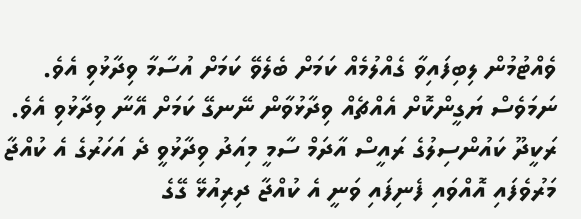ވެއްޓުމުން ލިބިފައިވާ ގެއްލުމެއް ކަމަށް ބެލެވޭ ކަމަށް އުސާމާ ވިދާޅުވި އެވެ. ނަމަވެސް ޔަގީންކޮށް އެއްޗެއް ވިދާޅުވާން ނޭނގޭ ކަމަށް އޭނާ ވިދާޅުވި އެވެ.
ރަކީދޫ ކައުންސިލުގެ ރައީސް އާދަމް ސާމީ މިއަދު ވިދާޅުވީ ދެ އަހަރުގެ އެ ކުއްޖާ މަރުވެފައި އޮއްވައި ފެނިފައި ވަނީ އެ ކުއްޖާ ދިރިއުޅޭ ގޭގެ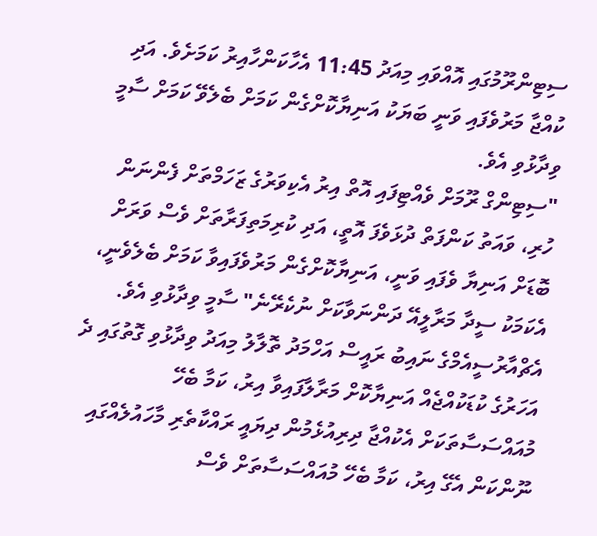ސިޓިންރޫމުގައި އޮއްވައި މިއަދު 11:45 އެހާކަންހާއިރު ކަމަށެވެ. އަދި ކުއްޖާ މަރުވެފައި ވަނީ ބަޔަކު އަނިޔާކޮށްގެން ކަމަށް ބެލެވޭ ކަމަށް ސާމީ ވިދާޅުވި އެވެ.
"ސިޓިންގް ރޫމަށް ވެއްޓިފައި އޮތް އިރު އެކިވަރުގެ ޒަހަމްތަށް ފެންނަން ހުރި، ވައަތު ކަންފަތް ދުޅަވެފަ އޮތީ، އަދި ކުރިމަތިފަރާތަށް ވެސް ވަރަށް ބޮޑަށް އަނިޔާ ވެފައި ވަނީ، އަނިޔާކޮށްގެން މަރުވެފައިވާ ކަމަށް ބެލެވެނީ، އެކަމަކު ސީދާ މަރާލީއޭ ދަންނަވާކަށް ނުކެރޭނެ" ސާމީ ވިދާޅުވި އެވެ.
އެޗްއާރުސީއެމްގެ ނައިބު ރައީސް އަހްމަދު ތޮލާލު މިއަދު ވިދާޅުވި ގޮތުގައި ދެ އަހަރުގެ ކުޑަކުއްޖެއް އަނިޔާކޮށް މަރާލާފައިވާ އިރު، ކަމާ ބެހޭ މުއައްސަސާތަކަށް އެކުއްޖާ ދިރިއުޅެމުން ދިޔައީ ރައްކާތެރި މާހައުލެއްގައި ނޫންކަން އެގޭ އިރު، ކަމާ ބެހޭ މުއައްސަސާތަށް ވެސް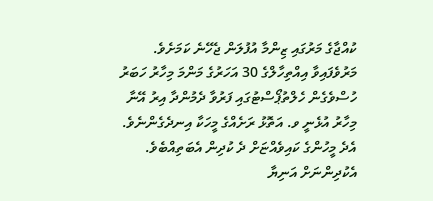ކުއްޖާގެ މަރުގައި ޒިންމާ އުފުލަން ޖެހޭނެ ކަމަށެވެ.
މަރުވެފައިވާ އިއްތިހާލްގެ 30 އަހަރުގެ މަންމަ މިހާރު ހަބަރު ހުސްވެގެން ހެލްތުޕޯސްޓުގައި ފަރުވާ ދެމުންދާ އިރު އޭނާ މިހާރު އުޅެނީ ވ. އަތޮޅު ރަށެއްގެ މީހަކާ އިނދެގެންނެވެ. އެދެ މީހުންގެ ކައިވެއްޏަށް ދެ ކުދިން އެބަތިއްބެވެ. އެކުދިންނަށް އަނިޔާ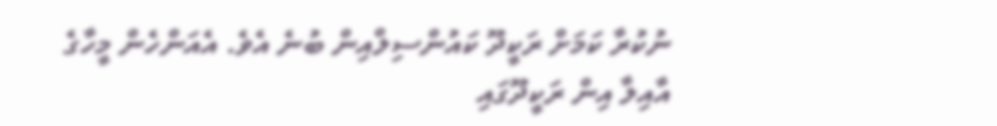ނުކުރާ ކަމަށް ރަކީދޫ ކައުންސިލްއިން ބުނެ އެވެ. އެއަންހެން މީހާގެ އާއިލާ އިން ރަކީދޫގައި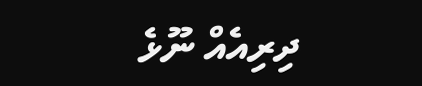ދިރިއެއް ނޫޅެ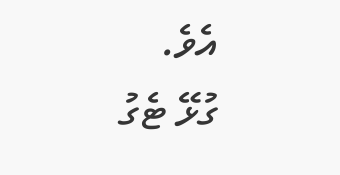އެވެ.
ގުޅޭ ޓެގު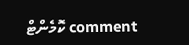comment ކޮމެންޓް